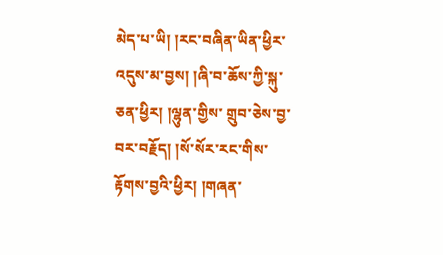མེད་པ་ཡི། །རང་བཞིན་ཡིན་ཕྱིར་འདུས་མ་བྱས། །ཞི་བ་ཆོས་ཀྱི་སྐུ་ཅན་ཕྱིར། །ལྷུན་གྱིས་ གྲུབ་ཅེས་བྱ་བར་བརྗོད། །སོ་སོར་རང་གིས་རྟོགས་བྱའི་ཕྱིར། །གཞན་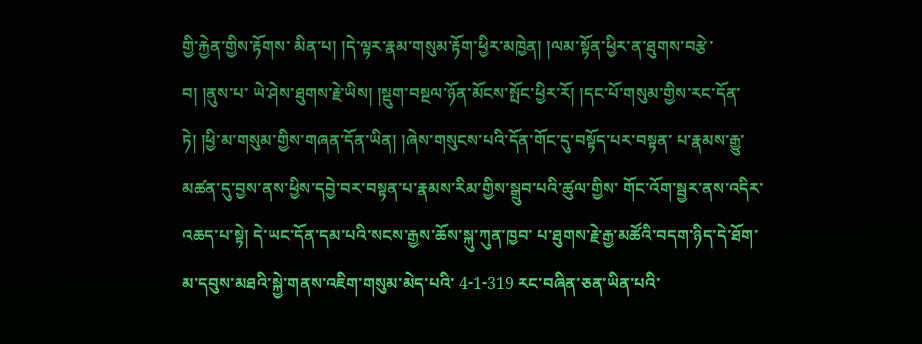གྱི་རྐྱེན་གྱིས་རྟོགས་ མིན་པ། །དེ་ལྟར་རྣམ་གསུམ་རྟོག་ཕྱིར་མཁྱེན། །ལམ་སྟོན་ཕྱིར་ན་ཐུགས་བརྩེ་བ། །ནུས་པ་ ཡེ་ཤེས་ཐུགས་རྗེ་ཡིས། །སྡུག་བསྔལ་ཉོན་མོངས་སྤོང་ཕྱིར་རོ། །དང་པོ་གསུམ་གྱིས་རང་དོན་ ཏེ། །ཕྱི་མ་གསུམ་གྱིས་གཞན་དོན་ཡིན། །ཞེས་གསུངས་པའི་དོན་གོང་དུ་བསྟོད་པར་བསྟན་ པ་རྣམས་རྒྱུ་མཚན་དུ་བྱས་ནས་ཕྱིས་དབྱེ་བར་བསྟན་པ་རྣམས་རིམ་གྱིས་སྒྲུབ་པའི་ཚུལ་གྱིས་ གོང་འོག་སྦྱར་ནས་འདིར་འཆད་པ་སྟེ། དེ་ཡང་དོན་དམ་པའི་སངས་རྒྱས་ཆོས་སྐུ་ཀུན་ཁྱབ་ པ་ཐུགས་རྗེ་རྒྱ་མཚོའི་བདག་ཉིད་དེ་ཐོག་མ་དབུས་མཐའི་སྐྱེ་གནས་འཇིག་གསུམ་མེད་པའི་ 4-1-319 རང་བཞིན་ཅན་ཡིན་པའི་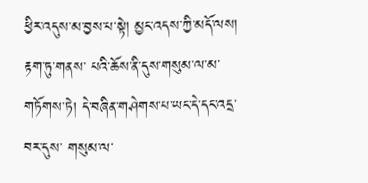ཕྱིར་འདུས་མ་བྱས་པ་སྟེ། མྱང་འདས་ཀྱི་མདོ་ལས། རྟག་ཏུ་གནས་ པའི་ཆོས་ནི་དུས་གསུམ་ལ་མ་གཏོགས་ཏེ། དེ་བཞིན་གཤེགས་པ་ཡང་དེ་དང་འདྲ་བར་དུས་ གསུམ་ལ་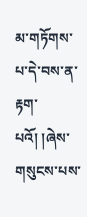མ་གཏོགས་པ་དེ་བས་ན་རྟག་པའོ། །ཞེས་གསུངས་པས་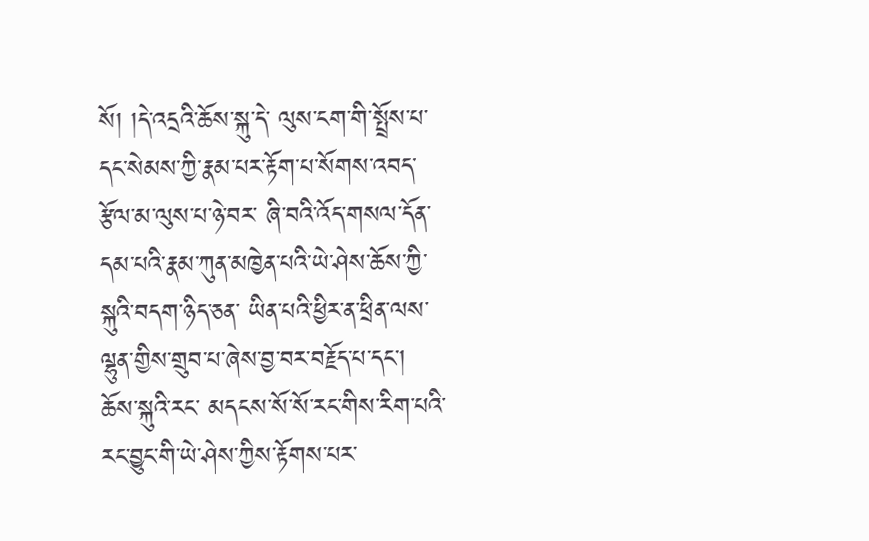སོ། །དེ་འདྲའི་ཆོས་སྐུ་དེ་ ལུས་ངག་གི་སྤྲོས་པ་དང་སེམས་ཀྱི་རྣམ་པར་རྟོག་པ་སོགས་འབད་རྩོལ་མ་ལུས་པ་ཉེ་བར་ ཞི་བའི་འོད་གསལ་དོན་དམ་པའི་རྣམ་ཀུན་མཁྱེན་པའི་ཡེ་ཤེས་ཆོས་ཀྱི་སྐུའི་བདག་ཉིད་ཅན་ ཡིན་པའི་ཕྱིར་ན་ཕྲིན་ལས་ལྷུན་གྱིས་གྲུབ་པ་ཞེས་བྱ་བར་བརྗོད་པ་དང་། ཆོས་སྐུའི་རང་ མདངས་སོ་སོ་རང་གིས་རིག་པའི་རང་བྱུང་གི་ཡེ་ཤེས་ཀྱིས་རྟོགས་པར་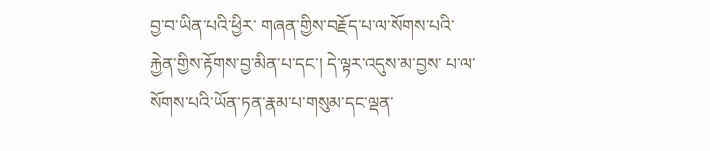བྱ་བ་ཡིན་པའི་ཕྱིར་ གཞན་གྱིས་བརྗོད་པ་ལ་སོགས་པའི་རྐྱེན་གྱིས་རྟོགས་བྱ་མིན་པ་དང་། དེ་ལྟར་འདུས་མ་བྱས་ པ་ལ་སོགས་པའི་ཡོན་ཏན་རྣམ་པ་གསུམ་དང་ལྡན་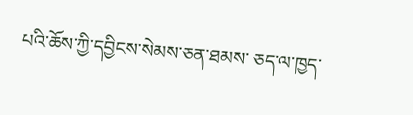པའི་ཆོས་ཀྱི་དབྱིངས་སེམས་ཅན་ཐམས་ ཅད་ལ་ཁྱད་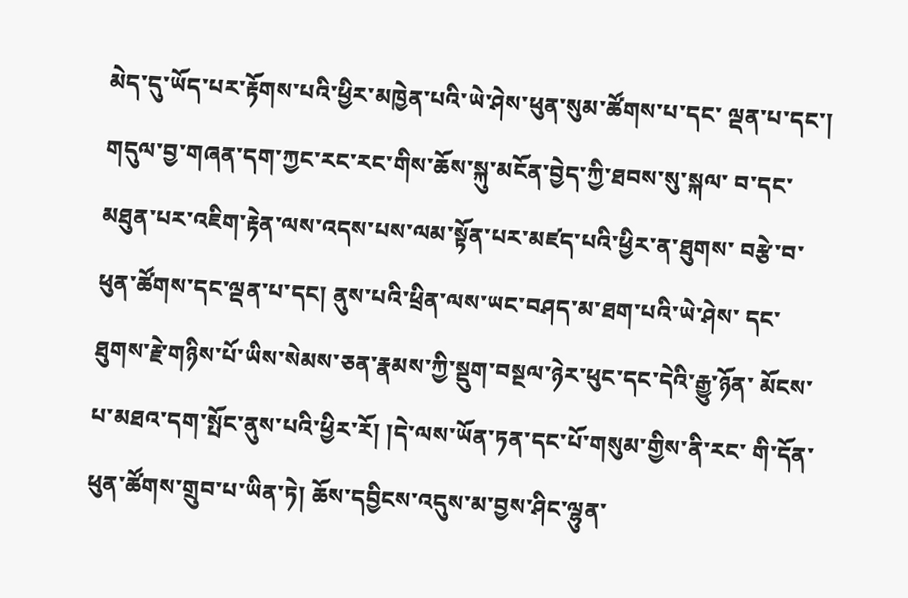མེད་དུ་ཡོད་པར་རྟོགས་པའི་ཕྱིར་མཁྱེན་པའི་ཡེ་ཤེས་ཕུན་སུམ་ཚོགས་པ་དང་ ལྡན་པ་དང་། གདུལ་བྱ་གཞན་དག་ཀྱང་རང་རང་གིས་ཆོས་སྐུ་མངོན་བྱེད་ཀྱི་ཐབས་སུ་སྐལ་ བ་དང་མཐུན་པར་འཇིག་རྟེན་ལས་འདས་པས་ལམ་སྟོན་པར་མཛད་པའི་ཕྱིར་ན་ཐུགས་ བརྩེ་བ་ཕུན་ཚོགས་དང་ལྡན་པ་དང། ནུས་པའི་ཕྲིན་ལས་ཡང་བཤད་མ་ཐག་པའི་ཡེ་ཤེས་ དང་ཐུགས་རྗེ་གཉིས་པོ་ཡིས་སེམས་ཅན་རྣམས་ཀྱི་སྡུག་བསྔལ་ཉེར་ཕུང་དང་དེའི་རྒྱུ་ཉོན་ མོངས་པ་མཐའ་དག་སྤོང་ནུས་པའི་ཕྱིར་རོ། །དེ་ལས་ཡོན་ཏན་དང་པོ་གསུམ་གྱིས་ནི་རང་ གི་དོན་ཕུན་ཚོགས་གྲུབ་པ་ཡིན་ཏེ། ཆོས་དབྱིངས་འདུས་མ་བྱས་ཤིང་ལྷུན་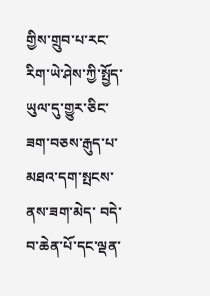གྱིས་གྲུབ་པ་རང་ རིག་ཡེ་ཤེས་ཀྱི་སྤྱོད་ཡུལ་དུ་གྱུར་ཅིང་ཟག་བཅས་རྒུད་པ་མཐའ་དག་སྤངས་ནས་ཟག་མེད་ བདེ་བ་ཆེན་པོ་དང་ལྡན་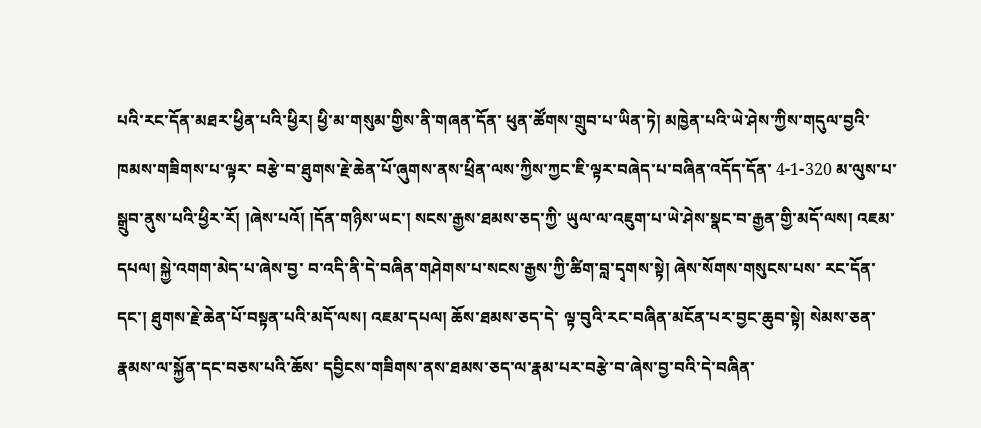པའི་རང་དོན་མཐར་ཕྱིན་པའི་ཕྱིར། ཕྱི་མ་གསུམ་གྱིས་ནི་གཞན་དོན་ ཕུན་ཚོགས་གྲུབ་པ་ཡིན་ཏེ། མཁྱེན་པའི་ཡེ་ཤེས་ཀྱིས་གདུལ་བྱའི་ཁམས་གཟིགས་པ་ལྟར་ བརྩེ་བ་ཐུགས་རྗེ་ཆེན་པོ་ཞུགས་ནས་ཕྲིན་ལས་ཀྱིས་ཀྱང་ཇི་ལྟར་བཞེད་པ་བཞིན་འདོད་དོན་ 4-1-320 མ་ལུས་པ་སྒྲུབ་ནུས་པའི་ཕྱིར་རོ། །ཞེས་པའོ། །དོན་གཉིས་ཡང་། སངས་རྒྱས་ཐམས་ཅད་ཀྱི་ ཡུལ་ལ་འཇུག་པ་ཡེ་ཤེས་སྣང་བ་རྒྱན་གྱི་མདོ་ལས། འཇམ་དཔལ། སྐྱེ་འགག་མེད་པ་ཞེས་བྱ་ བ་འདི་ནི་དེ་བཞིན་གཤེགས་པ་སངས་རྒྱས་ཀྱི་ཚིག་བླ་དྭགས་སྟེ། ཞེས་སོགས་གསུངས་པས་ རང་དོན་དང་། ཐུགས་རྗེ་ཆེན་པོ་བསྟན་པའི་མདོ་ལས། འཇམ་དཔལ། ཆོས་ཐམས་ཅད་དེ་ ལྟ་བུའི་རང་བཞིན་མངོན་པར་བྱང་ཆུབ་སྟེ། སེམས་ཅན་རྣམས་ལ་སྐྱོན་དང་བཅས་པའི་ཆོས་ དབྱིངས་གཟིགས་ནས་ཐམས་ཅད་ལ་རྣམ་པར་བརྩེ་བ་ཞེས་བྱ་བའི་དེ་བཞིན་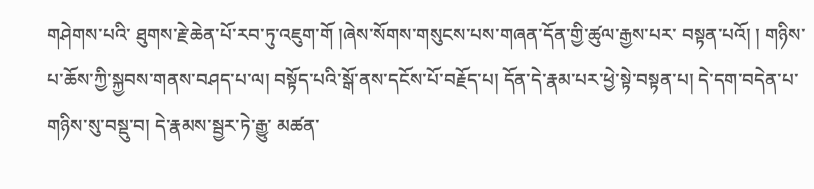གཤེགས་པའི་ ཐུགས་རྗེ་ཆེན་པོ་རབ་ཏུ་འཇུག་གོ །ཞེས་སོགས་གསུངས་པས་གཞན་དོན་གྱི་ཚུལ་རྒྱས་པར་ བསྟན་པའོ། ། གཉིས་པ་ཆོས་ཀྱི་སྐྱབས་གནས་བཤད་པ་ལ། བསྟོད་པའི་སྒོ་ནས་དངོས་པོ་བརྗོད་པ། དོན་དེ་རྣམ་པར་ཕྱེ་སྟེ་བསྟན་པ། དེ་དག་བདེན་པ་གཉིས་སུ་བསྡུ་བ། དེ་རྣམས་སྦྱར་ཏེ་རྒྱུ་ མཚན་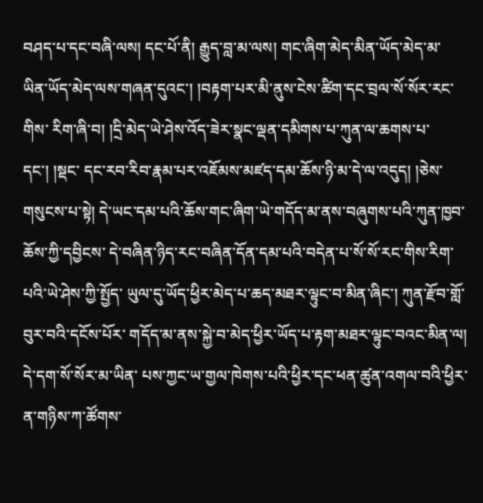བཤད་པ་དང་བཞི་ལས། དང་པོ་ནི། རྒྱུད་བླ་མ་ལས། གང་ཞིག་མེད་མིན་ཡོད་མེད་མ་ ཡིན་ཡོད་མེད་ལས་གཞན་དུའང་། །བརྟག་པར་མི་ནུས་ངེས་ཚིག་དང་བྲལ་སོ་སོར་རང་གིས་ རིག་ཞི་བ། །དྲི་མེད་ཡེ་ཤེས་འོད་ཟེར་སྣང་ལྡན་དམིགས་པ་ཀུན་ལ་ཆགས་པ་དང་། །སྡང་ དང་རབ་རིབ་རྣམ་པར་འཇོམས་མཛད་དམ་ཆོས་ཉི་མ་དེ་ལ་འདུད། །ཅེས་གསུངས་པ་སྟེ། དེ་ཡང་དམ་པའི་ཆོས་གང་ཞིག་ཡེ་གདོད་མ་ནས་བཞུགས་པའི་ཀུན་ཁྱབ་ཆོས་ཀྱི་དབྱིངས་ དེ་བཞིན་ཉིད་རང་བཞིན་དོན་དམ་པའི་བདེན་པ་སོ་སོ་རང་གིས་རིག་པའི་ཡེ་ཤེས་ཀྱི་སྤྱོད་ ཡུལ་དུ་ཡོད་ཕྱིར་མེད་པ་ཆད་མཐར་ལྟུང་བ་མིན་ཞིང་། ཀུན་རྫོབ་གློ་བུར་བའི་དངོས་པོར་ གདོད་མ་ནས་སྐྱེ་བ་མེད་ཕྱིར་ཡོད་པ་རྟག་མཐར་ལྟུང་བའང་མིན་ལ། དེ་དག་སོ་སོར་མ་ཡིན་ པས་ཀྱང་ཡ་གྱལ་ཁེགས་པའི་ཕྱིར་དང་ཕན་ཚུན་འགལ་བའི་ཕྱིར་ན་གཉིས་ཀ་ཚོགས་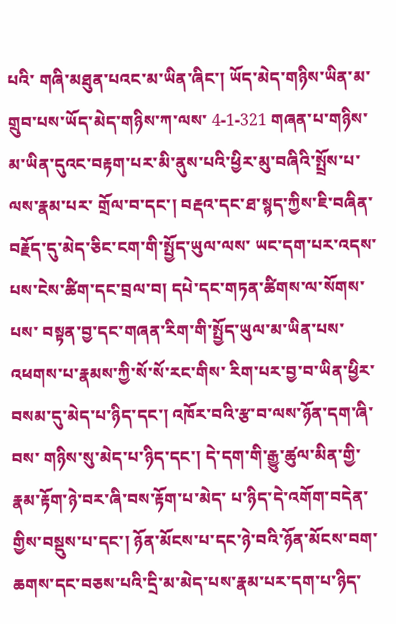པའི་ གཞི་མཐུན་པའང་མ་ཡིན་ཞིང་། ཡོད་མེད་གཉིས་ཡིན་མ་གྲུབ་པས་ཡོད་མེད་གཉིས་ཀ་ལས་ 4-1-321 གཞན་པ་གཉིས་མ་ཡིན་དུའང་བརྟག་པར་མི་ནུས་པའི་ཕྱིར་མུ་བཞིའི་སྤྲོས་པ་ལས་རྣམ་པར་ གྲོལ་བ་དང་། བརྡའ་དང་ཐ་སྙད་ཀྱིས་ཇི་བཞིན་བརྗོད་དུ་མེད་ཅིང་ངག་གི་སྤྱོད་ཡུལ་ལས་ ཡང་དག་པར་འདས་པས་ངེས་ཚིག་དང་བྲལ་བ། དཔེ་དང་གཏན་ཚིགས་ལ་སོགས་པས་ བསྟན་བྱ་དང་གཞན་རིག་གི་སྤྱོད་ཡུལ་མ་ཡིན་པས་འཕགས་པ་རྣམས་ཀྱི་སོ་སོ་རང་གིས་ རིག་པར་བྱ་བ་ཡིན་ཕྱིར་བསམ་དུ་མེད་པ་ཉིད་དང་། འཁོར་བའི་རྩ་བ་ལས་ཉོན་དག་ཞི་བས་ གཉིས་སུ་མེད་པ་ཉིད་དང་། དེ་དག་གི་རྒྱུ་ཚུལ་མིན་གྱི་རྣམ་རྟོག་ཉེ་བར་ཞི་བས་རྟོག་པ་མེད་ པ་ཉིད་དེ་འགོག་བདེན་གྱིས་བསྡུས་པ་དང་། ཉོན་མོངས་པ་དང་ཉེ་བའི་ཉོན་མོངས་བག་ ཆགས་དང་བཅས་པའི་དྲི་མ་མེད་པས་རྣམ་པར་དག་པ་ཉིད་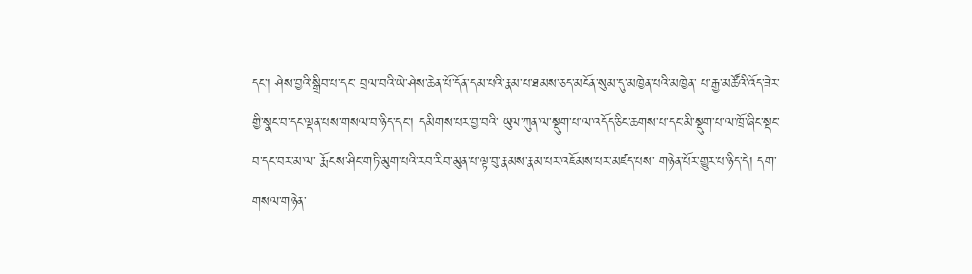དང་། ཤེས་བྱའི་སྒྲིབ་པ་དང་ བྲལ་བའི་ཡེ་ཤེས་ཆེན་པོ་དོན་དམ་པའི་རྣམ་པ་ཐམས་ཅད་མངོན་སུམ་དུ་མཁྱེན་པའི་མཁྱེན་ པ་རྒྱ་མཚོའི་འོད་ཟེར་གྱི་སྣང་བ་དང་ལྡན་པས་གསལ་བ་ཉིད་དང་། དམིགས་པར་བྱ་བའི་ ཡུལ་ཀུན་ལ་སྡུག་པ་ལ་འདོད་ཅིང་ཆགས་པ་དང་མི་སྡུག་པ་ལ་ཁྲོ་ཞིང་སྡང་བ་དང་བར་མ་ལ་ རྨོངས་ཤིང་གཏི་མུག་པའི་རབ་རིབ་མུན་པ་ལྟ་བུ་རྣམས་རྣམ་པར་འཇོམས་པར་མཛད་པས་ གཉེན་པོར་གྱུར་པ་ཉིད་དེ། དག་གསལ་གཉེན་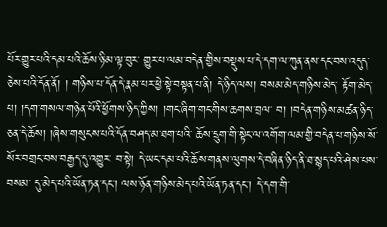པོར་གྱུར་པའི་དམ་པའི་ཆོས་ཉི་མ་ལྟ་བུར་ གྱུར་པ་ལམ་བདེན་གྱིས་བསྡུས་པ་དེ་དག་ལ་ཀུན་ནས་དང་བས་འདུད་ཅེས་པའི་དོན་ནོ། ། གཉིས་པ་དོན་དེ་རྣམ་པར་ཕྱེ་སྟེ་བསྟན་པ་ནི། དེ་ཉིད་ལས། བསམ་མེད་གཉིས་མེད་ རྟོག་མེད་པ། །དག་གསལ་གཉེན་པོའི་ཕྱོགས་ཉིད་ཀྱིས། །གང་ཞིག་གང་གིས་ཆགས་བྲལ་ བ། །བདེན་གཉིས་མཚན་ཉིད་ཅན་དེ་ཆོས། །ཞེས་གསུངས་པའི་དོན་བཤད་མ་ཐག་པའི་ ཆོས་དྲུག་གི་སྟེང་ལ་འགོག་ལམ་གྱི་བདེན་པ་གཉིས་སོ་སོར་བགྲང་བས་བརྒྱད་དུ་འགྱུར་ བ་སྟེ། དེ་ཡང་དམ་པའི་ཆོས་གནས་ལུགས་དེ་བཞིན་ཉིད་ནི་ཐ་སྙད་པའི་ཤེས་པས་བསམ་ དུ་མེད་པའི་ཡོན་ཏན་དང་། ལས་ཉོན་གཉིས་མེད་པའི་ཡོན་ཏན་དང་། དེ་དག་གི་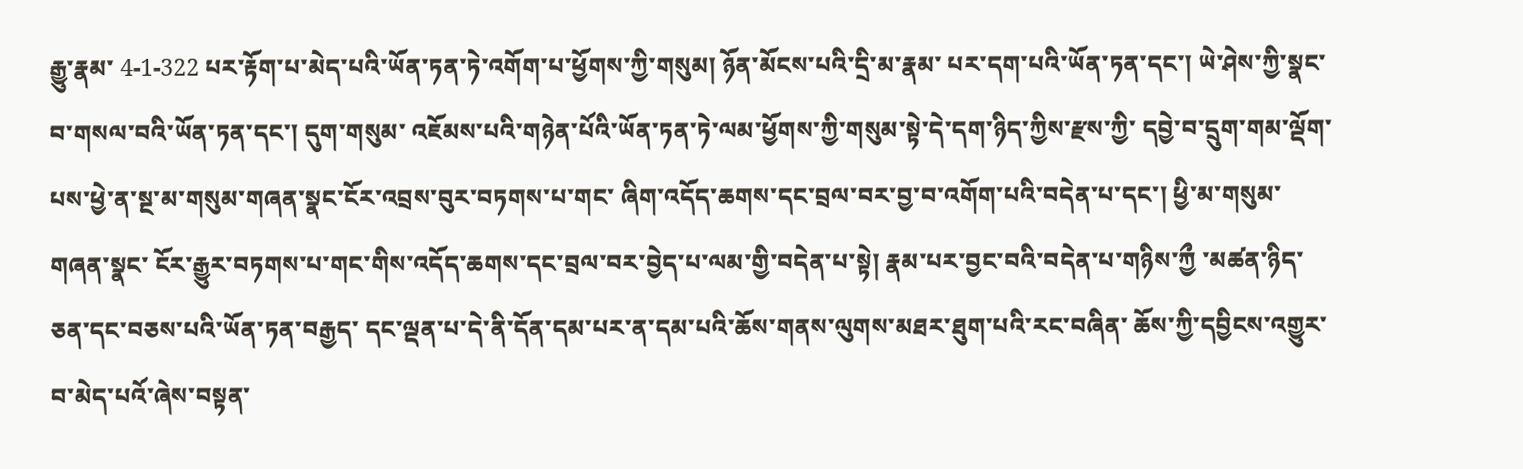རྒྱུ་རྣམ་ 4-1-322 པར་རྟོག་པ་མེད་པའི་ཡོན་ཏན་ཏེ་འགོག་པ་ཕྱོགས་ཀྱི་གསུམ། ཉོན་མོངས་པའི་དྲི་མ་རྣམ་ པར་དག་པའི་ཡོན་ཏན་དང་། ཡེ་ཤེས་ཀྱི་སྣང་བ་གསལ་བའི་ཡོན་ཏན་དང་། དུག་གསུམ་ འཇོམས་པའི་གཉེན་པོའི་ཡོན་ཏན་ཏེ་ལམ་ཕྱོགས་ཀྱི་གསུམ་སྟེ་དེ་དག་ཉིད་ཀྱིས་རྫས་ཀྱི་ དབྱེ་བ་དྲུག་གམ་ལྡོག་པས་ཕྱེ་ན་སྔ་མ་གསུམ་གཞན་སྣང་ངོར་འབྲས་བུར་བཏགས་པ་གང་ ཞིག་འདོད་ཆགས་དང་བྲལ་བར་བྱ་བ་འགོག་པའི་བདེན་པ་དང་། ཕྱི་མ་གསུམ་གཞན་སྣང་ ངོར་རྒྱུར་བཏགས་པ་གང་གིས་འདོད་ཆགས་དང་བྲལ་བར་བྱེད་པ་ལམ་གྱི་བདེན་པ་སྟེ། རྣམ་པར་བྱང་བའི་བདེན་པ་གཉིས་ཀྱྀ ་མཚན་ཉིད་ཅན་དང་བཅས་པའི་ཡོན་ཏན་བརྒྱད་ དང་ལྡན་པ་དེ་ནི་དོན་དམ་པར་ན་དམ་པའི་ཆོས་གནས་ལུགས་མཐར་ཐུག་པའི་རང་བཞིན་ ཆོས་ཀྱི་དབྱིངས་འགྱུར་བ་མེད་པའོ་ཞེས་བསྟན་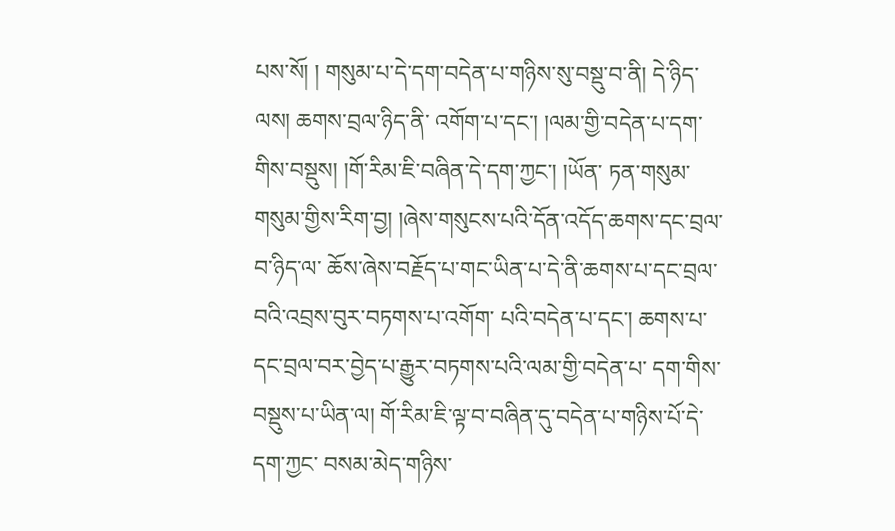པས་སོ། ། གསུམ་པ་དེ་དག་བདེན་པ་གཉིས་སུ་བསྡུ་བ་ནི། དེ་ཉིད་ལས། ཆགས་བྲལ་ཉིད་ནི་ འགོག་པ་དང་། །ལམ་གྱི་བདེན་པ་དག་གིས་བསྡུས། །གོ་རིམ་ཇི་བཞིན་དེ་དག་ཀྱང་། །ཡོན་ ཏན་གསུམ་གསུམ་གྱིས་རིག་བྱ། །ཞེས་གསུངས་པའི་དོན་འདོད་ཆགས་དང་བྲལ་བ་ཉིད་ལ་ ཆོས་ཞེས་བརྗོད་པ་གང་ཡིན་པ་དེ་ནི་ཆགས་པ་དང་བྲལ་བའི་འབྲས་བུར་བཏགས་པ་འགོག་ པའི་བདེན་པ་དང་། ཆགས་པ་དང་བྲལ་བར་བྱེད་པ་རྒྱུར་བཏགས་པའི་ལམ་གྱི་བདེན་པ་ དག་གིས་བསྡུས་པ་ཡིན་ལ། གོ་རིམ་ཇི་ལྟ་བ་བཞིན་དུ་བདེན་པ་གཉིས་པོ་དེ་དག་ཀྱང་ བསམ་མེད་གཉིས་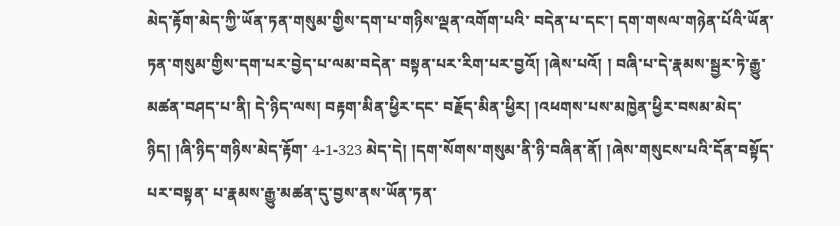མེད་རྟོག་མེད་ཀྱི་ཡོན་ཏན་གསུམ་གྱིས་དག་པ་གཉིས་ལྡན་འགོག་པའི་ བདེན་པ་དང་། དག་གསལ་གཉེན་པོའི་ཡོན་ཏན་གསུམ་གྱིས་དག་པར་བྱེད་པ་ལམ་བདེན་ བསྟན་པར་རིག་པར་བྱའོ། །ཞེས་པའོ། ། བཞི་པ་དེ་རྣམས་སྦྱར་ཏེ་རྒྱུ་མཚན་བཤད་པ་ནི། དེ་ཉིད་ལས། བརྟག་མིན་ཕྱིར་དང་ བརྗོད་མིན་ཕྱིར། །འཕགས་པས་མཁྱེན་ཕྱིར་བསམ་མེད་ཉིད། །ཞི་ཉིད་གཉིས་མེད་རྟོག་ 4-1-323 མེད་དེ། །དག་སོགས་གསུམ་ནི་ཉི་བཞིན་ནོ། །ཞེས་གསུངས་པའི་དོན་བསྟོད་པར་བསྟན་ པ་རྣམས་རྒྱུ་མཚན་དུ་བྱས་ནས་ཡོན་ཏན་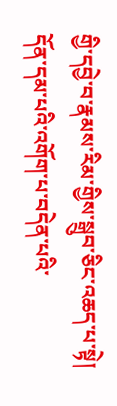གྱི་དབྱེ་བ་རྣམས་རིམ་གྱིས་སྒྲུབ་ཅིང་འཆད་པ་སྟེ། དོན་དམ་པའི་འགོག་པ་བདེན་པའི་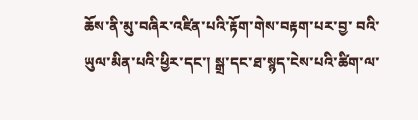ཆོས་ནི་མུ་བཞིར་འཛིན་པའི་རྟོག་གེས་བརྟག་པར་བྱ་ བའི་ཡུལ་མིན་པའི་ཕྱིར་དང་། སྒྲ་དང་ཐ་སྙད་ངེས་པའི་ཚིག་ལ་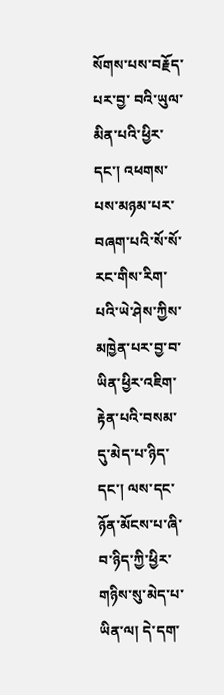སོགས་པས་བརྗོད་པར་བྱ་ བའི་ཡུལ་མིན་པའི་ཕྱིར་དང་། འཕགས་པས་མཉམ་པར་བཞག་པའི་སོ་སོ་རང་གིས་རིག་ པའི་ཡེ་ཤེས་ཀྱིས་མཁྱེན་པར་བྱ་བ་ཡིན་ཕྱིར་འཇིག་རྟེན་པའི་བསམ་དུ་མེད་པ་ཉིད་དང་། ལས་དང་ཉོན་མོངས་པ་ཞི་བ་ཉིད་ཀྱི་ཕྱིར་གཉིས་སུ་མེད་པ་ཡིན་ལ། དེ་དག་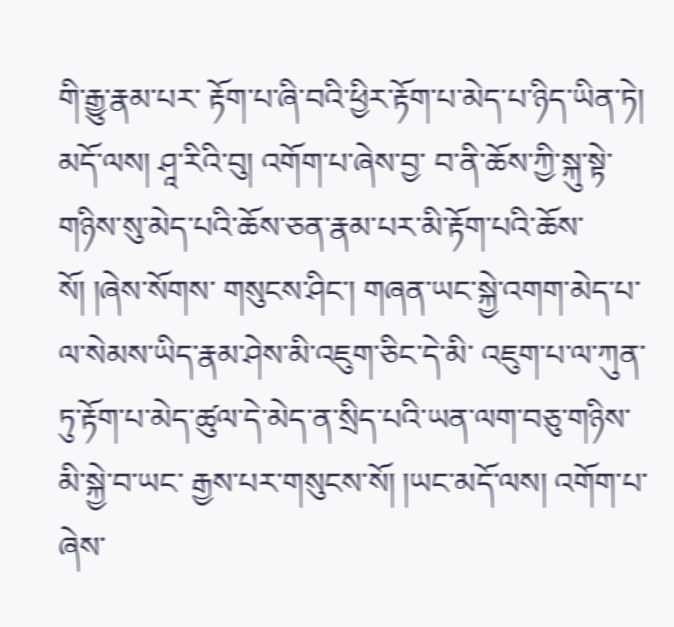གི་རྒྱུ་རྣམ་པར་ རྟོག་པ་ཞི་བའི་ཕྱིར་རྟོག་པ་མེད་པ་ཉིད་ཡིན་ཏེ། མདོ་ལས། ཤཱ་རིའི་བུ། འགོག་པ་ཞེས་བྱ་ བ་ནི་ཆོས་ཀྱི་སྐུ་སྟེ་གཉིས་སུ་མེད་པའི་ཆོས་ཅན་རྣམ་པར་མི་རྟོག་པའི་ཆོས་སོ། །ཞེས་སོགས་ གསུངས་ཤིང་། གཞན་ཡང་སྐྱེ་འགག་མེད་པ་ལ་སེམས་ཡིད་རྣམ་ཤེས་མི་འཇུག་ཅིང་དེ་མི་ འཇུག་པ་ལ་ཀུན་ཏུ་རྟོག་པ་མེད་ཚུལ་དེ་མེད་ན་སྲིད་པའི་ཡན་ལག་བཅུ་གཉིས་མི་སྐྱེ་བ་ཡང་ རྒྱས་པར་གསུངས་སོ། །ཡང་མདོ་ལས། འགོག་པ་ཞེས་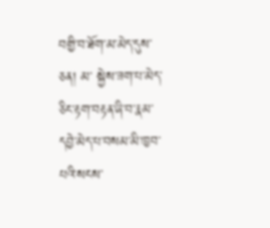བགྱི་བ་ཐོག་མ་མེད་དུས་ཅན། མ་ སྐྱེས་ཟག་པ་མེད་ཅིང་རྟག་བརྟན་ཞི་བ་རྣམ་དབྱེ་མེད་པ་བསམ་མི་ཁྱབ་པའི་སངས་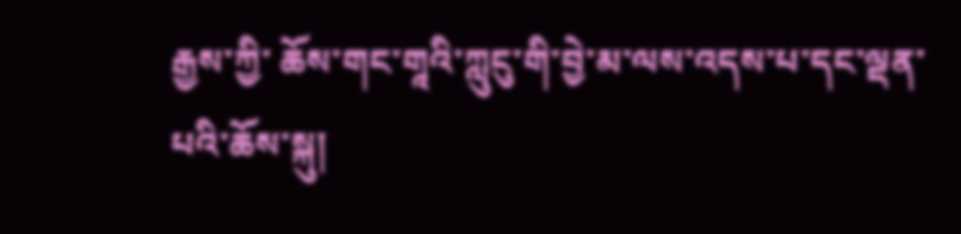རྒྱས་ཀྱི་ ཆོས་གང་གཱའི་ཀླུངུ་གི་བྱེ་མ་ལས་འདས་པ་དང་ལྡན་པའི་ཆོས་སྐུ།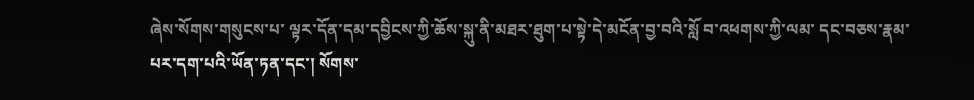ཞེས་སོགས་གསུངས་པ་ ལྟར་དོན་དམ་དབྱིངས་ཀྱི་ཆོས་སྐུ་ནི་མཐར་ཐུག་པ་སྟེ་དེ་མངོན་བྱ་བའི་སློ བ་འཕགས་ཀྱི་ལམ་ དང་བཅས་རྣམ་པར་དག་པའི་ཡོན་ཏན་དང་། སོགས་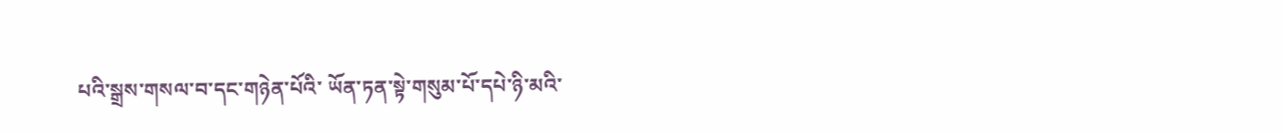པའི་སྒྲས་གསལ་བ་དང་གཉེན་པོའི་ ཡོན་ཏན་སྟེ་གསུམ་པོ་དཔེ་ཉི་མའི་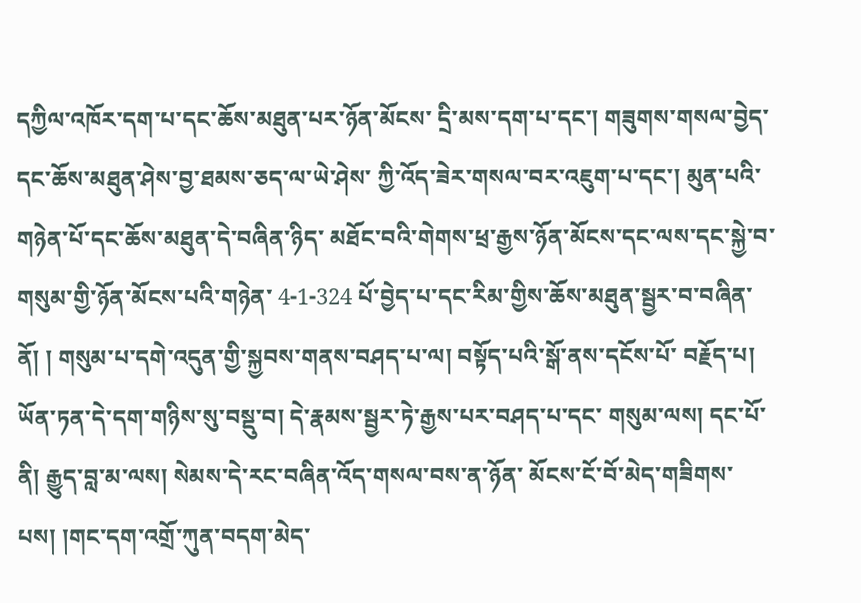དཀྱིལ་འཁོར་དག་པ་དང་ཆོས་མཐུན་པར་ཉོན་མོངས་ དྲི་མས་དག་པ་དང་། གཟུགས་གསལ་བྱེད་དང་ཆོས་མཐུན་ཤེས་བྱ་ཐམས་ཅད་ལ་ཡེ་ཤེས་ ཀྱི་འོད་ཟེར་གསལ་བར་འཇུག་པ་དང་། མུན་པའི་གཉེན་པོ་དང་ཆོས་མཐུན་དེ་བཞིན་ཉིད་ མཐོང་བའི་གེགས་ཕྲ་རྒྱས་ཉོན་མོངས་དང་ལས་དང་སྐྱེ་བ་གསུམ་གྱི་ཉོན་མོངས་པའི་གཉེན་ 4-1-324 པོ་བྱེད་པ་དང་རིམ་གྱིས་ཆོས་མཐུན་སྦྱར་བ་བཞིན་ནོ། ། གསུམ་པ་དགེ་འདུན་གྱི་སྐྱབས་གནས་བཤད་པ་ལ། བསྟོད་པའི་སྒོ་ནས་དངོས་པོ་ བརྗོད་པ། ཡོན་ཏན་དེ་དག་གཉིས་སུ་བསྡུ་བ། དེ་རྣམས་སྦྱར་ཏེ་རྒྱས་པར་བཤད་པ་དང་ གསུམ་ལས། དང་པོ་ནི། རྒྱུད་བླ་མ་ལས། སེམས་དེ་རང་བཞིན་འོད་གསལ་བས་ན་ཉོན་ མོངས་ངོ་བོ་མེད་གཟིགས་པས། །གང་དག་འགྲོ་ཀུན་བདག་མེད་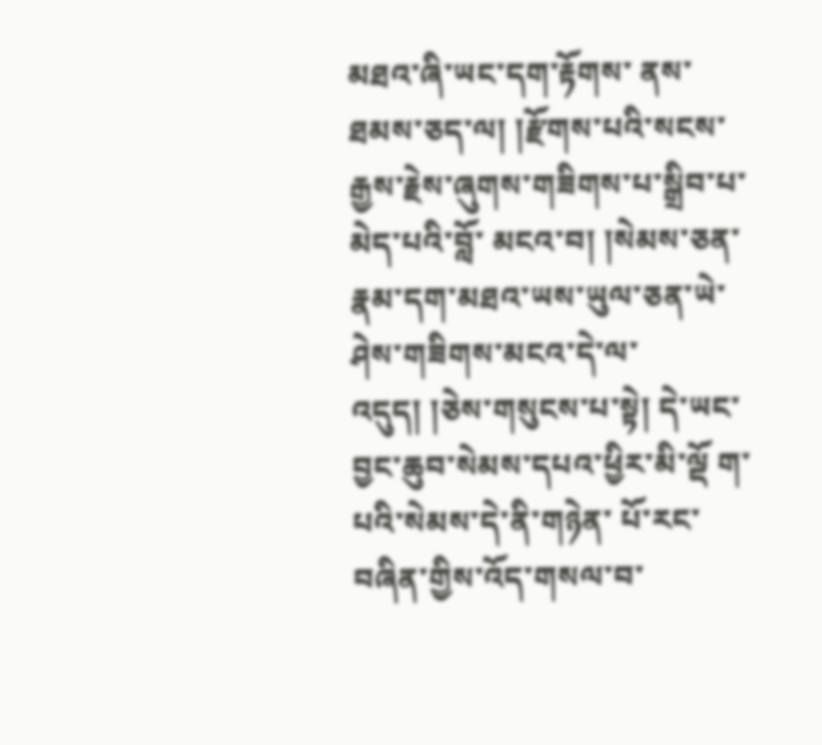མཐའ་ཞི་ཡང་དག་རྟོགས་ ནས་ཐམས་ཅད་ལ། །རྫོགས་པའི་སངས་རྒྱས་རྗེས་ཞུགས་གཟིགས་པ་སྒྲིབ་པ་མེད་པའི་བློ་ མངའ་བ། །སེམས་ཅན་རྣམ་དག་མཐའ་ཡས་ཡུལ་ཅན་ཡེ་ཤེས་གཟིགས་མངའ་དེ་ལ་འདུད། །ཅེས་གསུངས་པ་སྟེ། དེ་ཡང་བྱང་ཆུབ་སེམས་དཔའ་ཕྱིར་མི་ལྡོ ག་པའི་སེམས་དེ་ནི་གཉེན་ པོ་རང་བཞིན་གྱིས་འོད་གསལ་བ་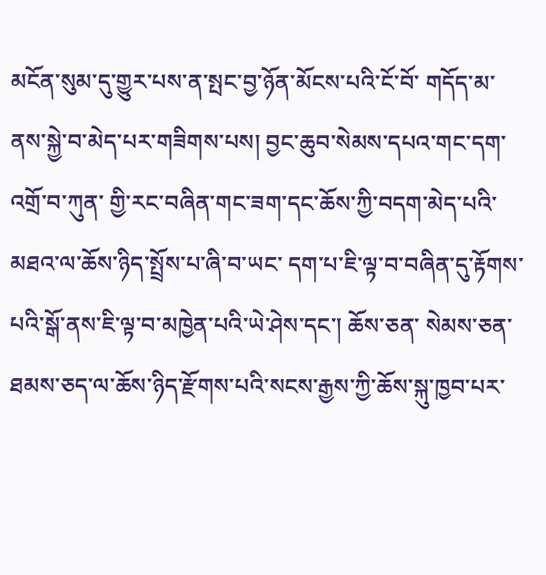མངོན་སུམ་དུ་གྱུར་པས་ན་སྤང་བྱ་ཉོན་མོངས་པའི་ངོ་བོ་ གདོད་མ་ནས་སྐྱེ་བ་མེད་པར་གཟིགས་པས། བྱང་ཆུབ་སེམས་དཔའ་གང་དག་འགྲོ་བ་ཀུན་ གྱི་རང་བཞིན་གང་ཟག་དང་ཆོས་ཀྱི་བདག་མེད་པའི་མཐའ་ལ་ཆོས་ཉིད་སྤྲོས་པ་ཞི་བ་ཡང་ དག་པ་ཇི་ལྟ་བ་བཞིན་དུ་རྟོགས་པའི་སྒོ་ནས་ཇི་ལྟ་བ་མཁྱེན་པའི་ཡེ་ཤེས་དང་། ཆོས་ཅན་ སེམས་ཅན་ཐམས་ཅད་ལ་ཆོས་ཉིད་རྫོགས་པའི་སངས་རྒྱས་ཀྱི་ཆོས་སྐུ་ཁྱབ་པར་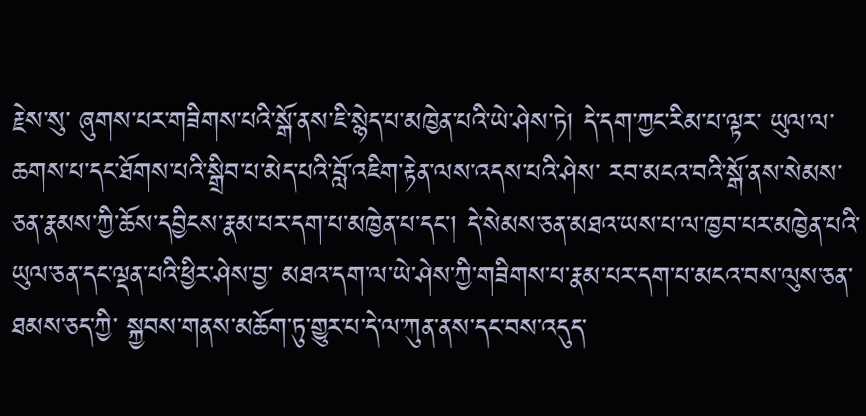རྗེས་སུ་ ཞུགས་པར་གཟིགས་པའི་སྒོ་ནས་ཇི་སྙེད་པ་མཁྱེན་པའི་ཡེ་ཤེས་ཏེ། དེ་དག་ཀྱང་རིམ་པ་ལྟར་ ཡུལ་ལ་ཆགས་པ་དང་ཐོགས་པའི་སྒྲིབ་པ་མེད་པའི་བློ་འཇིག་རྟེན་ལས་འདས་པའི་ཤེས་ རབ་མངའ་བའི་སྒོ་ནས་སེམས་ཅན་རྣམས་ཀྱི་ཆོས་དབྱིངས་རྣམ་པར་དག་པ་མཁྱེན་པ་དང་། དེ་སེམས་ཅན་མཐའ་ཡས་པ་ལ་ཁྱབ་པར་མཁྱེན་པའི་ཡུལ་ཅན་དང་ལྡན་པའི་ཕྱིར་ཤེས་བྱ་ མཐའ་དག་ལ་ཡེ་ཤེས་ཀྱི་གཟིགས་པ་རྣམ་པར་དག་པ་མངའ་བས་ལུས་ཅན་ཐམས་ཅད་ཀྱི་ སྐྱབས་གནས་མཆོག་ཏུ་གྱུར་པ་དེ་ལ་ཀུན་ནས་དང་བས་འདུད་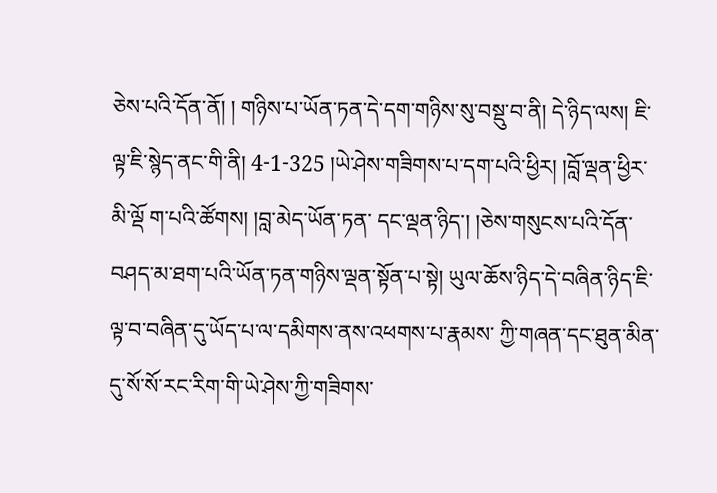ཅེས་པའི་དོན་ནོ། ། གཉིས་པ་ཡོན་ཏན་དེ་དག་གཉིས་སུ་བསྡུ་བ་ནི། དེ་ཉིད་ལས། ཇི་ལྟ་ཇི་སྙེད་ནང་གི་ནི། 4-1-325 །ཡེ་ཤེས་གཟིགས་པ་དག་པའི་ཕྱིར། །བློ་ལྡན་ཕྱིར་མི་ལྡོ ག་པའི་ཚོགས། །བླ་མེད་ཡོན་ཏན་ དང་ལྡན་ཉིད་། །ཅེས་གསུངས་པའི་དོན་བཤད་མ་ཐག་པའི་ཡོན་ཏན་གཉིས་ལྡན་སྟོན་པ་སྟེ། ཡུལ་ཆོས་ཉིད་དེ་བཞིན་ཉིད་ཇི་ལྟ་བ་བཞིན་དུ་ཡོད་པ་ལ་དམིགས་ནས་འཕགས་པ་རྣམས་ ཀྱི་གཞན་དང་ཐུན་མིན་དུ་སོ་སོ་རང་རིག་གི་ཡེ་ཤེས་ཀྱི་གཟིགས་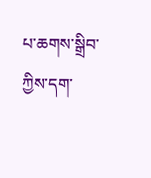པ་ཆགས་སྒྲིབ་ཀྱིས་དག་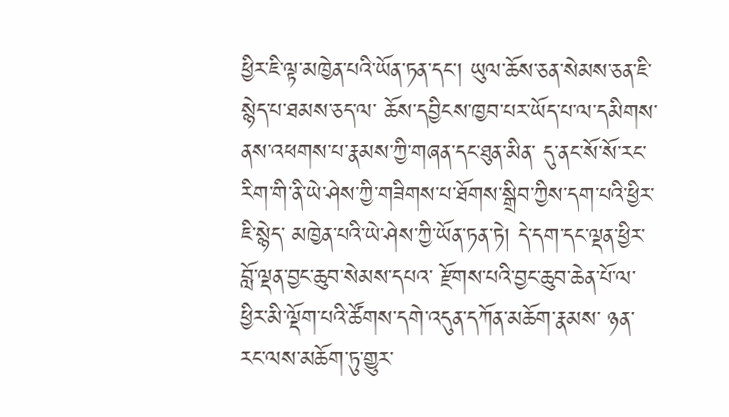ཕྱིར་ཇི་ལྟ་མཁྱེན་པའི་ཡོན་ཏན་དང་། ཡུལ་ཆོས་ཅན་སེམས་ཅན་ཇི་སྙེད་པ་ཐམས་ཅད་ལ་ ཆོས་དབྱིངས་ཁྱབ་པར་ཡོད་པ་ལ་དམིགས་ནས་འཕགས་པ་རྣམས་ཀྱི་གཞན་དང་ཐུན་མིན་ དུ་ནང་སོ་སོ་རང་རིག་གི་ནི་ཡེ་ཤེས་ཀྱི་གཟིགས་པ་ཐོགས་སྒྲིབ་ཀྱིས་དག་པའི་ཕྱིར་ཇི་སྙེད་ མཁྱེན་པའི་ཡེ་ཤེས་ཀྱི་ཡོན་ཏན་ཏེ། དེ་དག་དང་ལྡན་ཕྱིར་བློ་ལྡན་བྱང་ཆུབ་སེམས་དཔའ་ རྫོགས་པའི་བྱང་ཆུབ་ཆེན་པོ་ལ་ཕྱིར་མི་ལྡོག་པའི་ཚོགས་དགེ་འདུན་དཀོན་མཆོག་རྣམས་ ཉན་རང་ལས་མཆོག་ཏུ་གྱུར་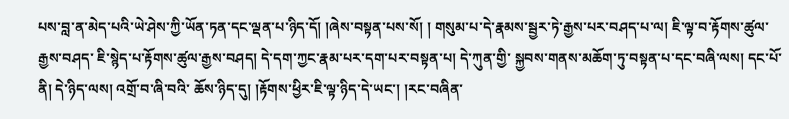པས་བླ་ན་མེད་པའི་ཡེ་ཤེས་ཀྱི་ཡོན་ཏན་དང་ལྡན་པ་ཉིད་དོ། །ཞེས་བསྟན་པས་སོ། ། གསུམ་པ་དེ་རྣམས་སྦྱར་ཏེ་རྒྱས་པར་བཤད་པ་ལ། ཇི་ལྟ་བ་རྟོགས་ཚུལ་རྒྱས་བཤད་ ཇི་སྙེད་པ་རྟོགས་ཚུལ་རྒྱས་བཤད། དེ་དག་ཀྱང་རྣམ་པར་དག་པར་བསྟན་པ། དེ་ཀུན་གྱི་ སྐྱབས་གནས་མཆོག་ཏུ་བསྟན་པ་དང་བཞི་ལས། དང་པོ་ནི། དེ་ཉིད་ལས། འགྲོ་བ་ཞི་བའི་ ཆོས་ཉིད་དུ། །རྟོགས་ཕྱིར་ཇི་ལྟ་ཉིད་དེ་ཡང་། །རང་བཞིན་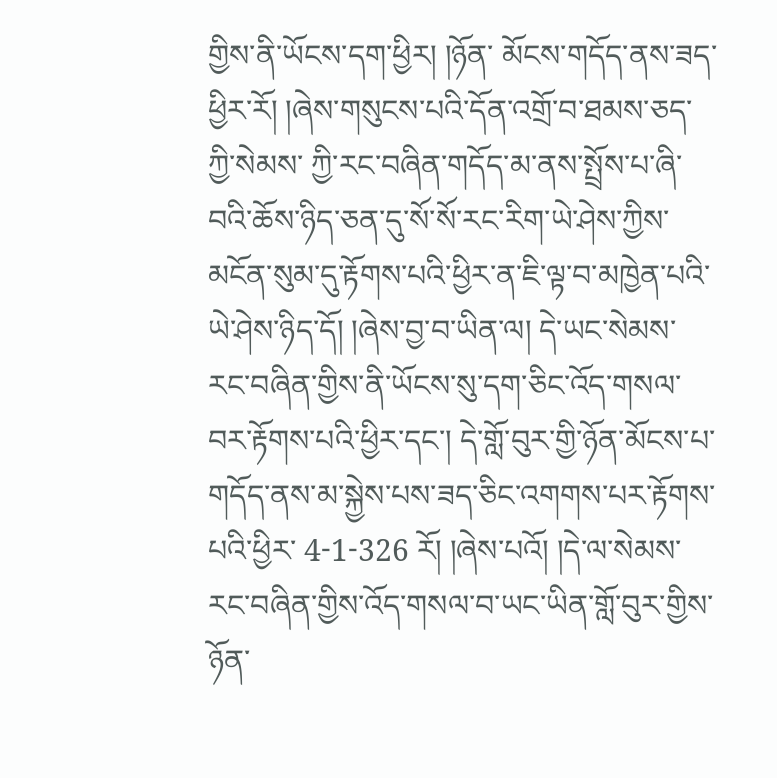གྱིས་ནི་ཡོངས་དག་ཕྱིར། །ཉོན་ མོངས་གདོད་ནས་ཟད་ཕྱིར་རོ། །ཞེས་གསུངས་པའི་དོན་འགྲོ་བ་ཐམས་ཅད་ཀྱི་སེམས་ ཀྱི་རང་བཞིན་གདོད་མ་ནས་སྤྲོས་པ་ཞི་བའི་ཆོས་ཉིད་ཅན་དུ་སོ་སོ་རང་རིག་ཡེ་ཤེས་ཀྱིས་ མངོན་སུམ་དུ་རྟོགས་པའི་ཕྱིར་ན་ཇི་ལྟ་བ་མཁྱེན་པའི་ཡེ་ཤེས་ཉིད་དོ། །ཞེས་བྱ་བ་ཡིན་ལ། དེ་ཡང་སེམས་རང་བཞིན་གྱིས་ནི་ཡོངས་སུ་དག་ཅིང་འོད་གསལ་བར་རྟོགས་པའི་ཕྱིར་དང་། དེ་གློ་བུར་གྱི་ཉོན་མོངས་པ་གདོད་ནས་མ་སྐྱེས་པས་ཟད་ཅིང་འགགས་པར་རྟོགས་པའི་ཕྱིར་ 4-1-326 རོ། །ཞེས་པའོ། །དེ་ལ་སེམས་རང་བཞིན་གྱིས་འོད་གསལ་བ་ཡང་ཡིན་གློ་བུར་གྱིས་ཉོན་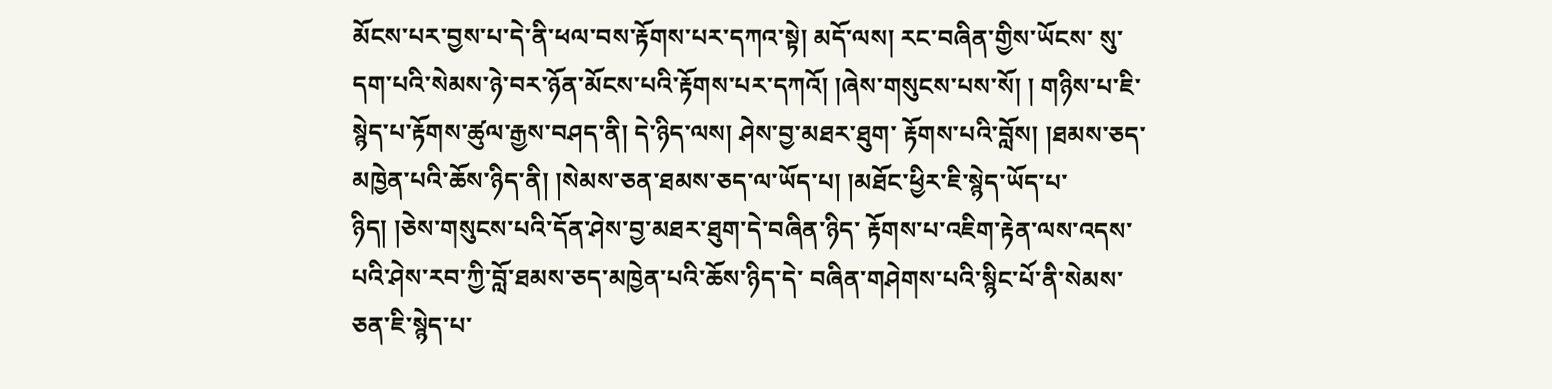མོངས་པར་བྱས་པ་དེ་ནི་ཕལ་བས་རྟོགས་པར་དཀའ་སྟེ། མདོ་ལས། རང་བཞིན་གྱིས་ཡོངས་ སུ་དག་པའི་སེམས་ཉེ་བར་ཉོན་མོངས་པའི་རྟོགས་པར་དཀའོ། །ཞེས་གསུངས་པས་སོ། ། གཉིས་པ་ཇི་སྙེད་པ་རྟོགས་ཚུལ་རྒྱས་བཤད་ནི། དེ་ཉིད་ལས། ཤེས་བྱ་མཐར་ཐུག་ རྟོགས་པའི་བློས། །ཐམས་ཅད་མཁྱེན་པའི་ཆོས་ཉིད་ནི། །སེམས་ཅན་ཐམས་ཅད་ལ་ཡོད་པ། །མཐོང་ཕྱིར་ཇི་སྙེད་ཡོད་པ་ཉིད། །ཅེས་གསུངས་པའི་དོན་ཤེས་བྱ་མཐར་ཐུག་དེ་བཞིན་ཉིད་ རྟོགས་པ་འཇིག་རྟེན་ལས་འདས་པའི་ཤེས་རབ་ཀྱི་བློ་ཐམས་ཅད་མཁྱེན་པའི་ཆོས་ཉིད་དེ་ བཞིན་གཤེགས་པའི་སྙིང་པོ་ནི་སེམས་ཅན་ཇི་སྙེད་པ་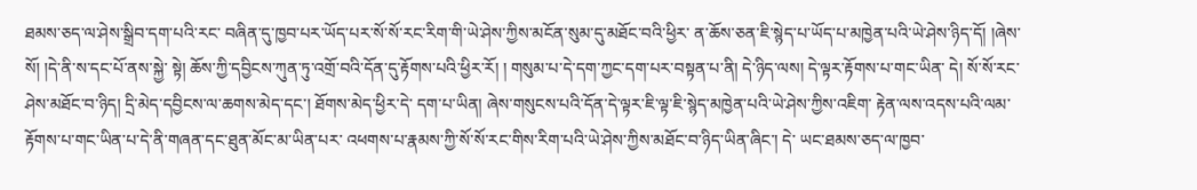ཐམས་ཅད་ལ་ཤེས་སྒྲིབ་དག་པའི་རང་ བཞིན་དུ་ཁྱབ་པར་ཡོད་པར་སོ་སོ་རང་རིག་གི་ཡེ་ཤེས་ཀྱིས་མངོན་སུམ་དུ་མཐོང་བའི་ཕྱིར་ ན་ཆོས་ཅན་ཇི་སྙེད་པ་ཡོད་པ་མཁྱེན་པའི་ཡེ་ཤེས་ཉིད་དོ། །ཞེས་སོ། །དེ་ནི་ས་དང་པོ་ནས་སྐྱེ་ སྟེ། ཆོས་ཀྱི་དབྱིངས་ཀུན་ཏུ་འགྲོ་བའི་དོན་དུ་རྟོགས་པའི་ཕྱིར་རོ། ། གསུམ་པ་དེ་དག་ཀྱང་དག་པར་བསྟན་པ་ནི། དེ་ཉིད་ལས། དེ་ལྟར་རྟོགས་པ་གང་ཡིན་ དེ། སོ་སོ་རང་ཤེས་མཐོང་བ་ཉིད། དྲི་མེད་དབྱིངས་ལ་ཆགས་མེད་དང་། ཐོགས་མེད་ཕྱིར་དེ་ དག་པ་ཡིན། ཞེས་གསུངས་པའི་དོན་དེ་ལྟར་ཇི་ལྟ་ཇི་སྙེད་མཁྱེན་པའི་ཡེ་ཤེས་ཀྱིས་འཇིག་ རྟེན་ལས་འདས་པའི་ལམ་རྟོགས་པ་གང་ཡིན་པ་དེ་ནི་གཞན་དང་ཐུན་མོང་མ་ཡིན་པར་ འཕགས་པ་རྣམས་ཀྱི་སོ་སོ་རང་གིས་རིག་པའི་ཡེ་ཤེས་ཀྱིས་མཐོང་བ་ཉིད་ཡིན་ཞིང་། དེ་ ཡང་ཐམས་ཅད་ལ་ཁྱབ་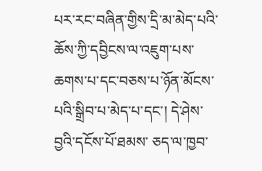པར་རང་བཞིན་གྱིས་དྲི་མ་མེད་པའི་ཆོས་ཀྱི་དབྱིངས་ལ་འཇུག་པས་ ཆགས་པ་དང་བཅས་པ་ཉོན་མོངས་པའི་སྒྲིབ་པ་མེད་པ་དང་། དེ་ཤེས་བྱའི་དངོས་པོ་ཐམས་ ཅད་ལ་ཁྱབ་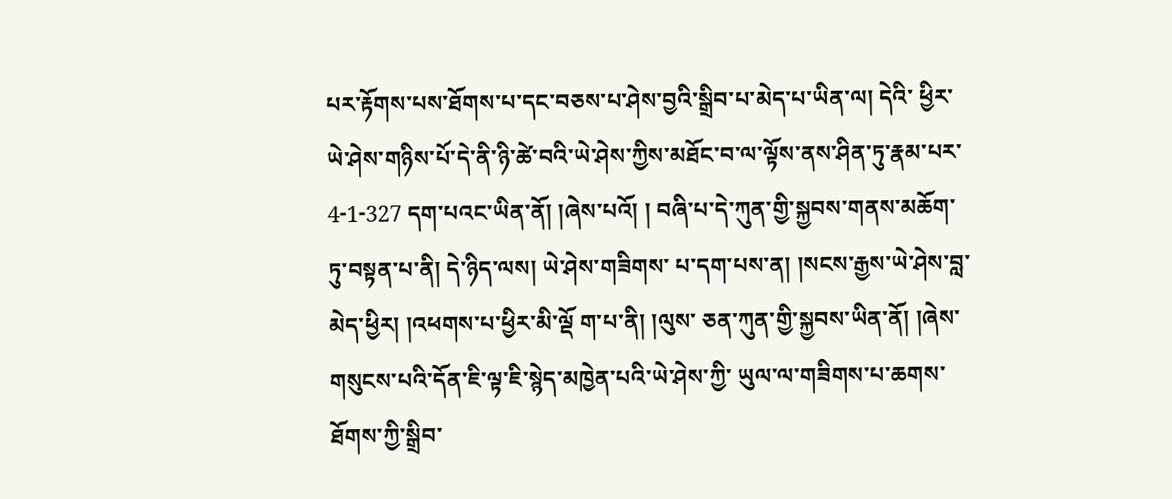པར་རྟོགས་པས་ཐོགས་པ་དང་བཅས་པ་ཤེས་བྱའི་སྒྲིབ་པ་མེད་པ་ཡིན་ལ། དེའི་ ཕྱིར་ཡེ་ཤེས་གཉིས་པོ་དེ་ནི་ཉི་ཚེ་བའི་ཡེ་ཤེས་ཀྱིས་མཐོང་བ་ལ་ལྟོས་ནས་ཤིན་ཏུ་རྣམ་པར་ 4-1-327 དག་པའང་ཡིན་ནོ། །ཞེས་པའོ། ། བཞི་པ་དེ་ཀུན་གྱི་སྐྱབས་གནས་མཆོག་ཏུ་བསྟན་པ་ནི། དེ་ཉིད་ལས། ཡེ་ཤེས་གཟིགས་ པ་དག་པས་ན། །སངས་རྒྱས་ཡེ་ཤེས་བླ་མེད་ཕྱིར། །འཕགས་པ་ཕྱིར་མི་ལྡོ ག་པ་ནི། །ལུས་ ཅན་ཀུན་གྱི་སྐྱབས་ཡིན་ནོ། །ཞེས་གསུངས་པའི་དོན་ཇི་ལྟ་ཇི་སྙེད་མཁྱེན་པའི་ཡེ་ཤེས་ཀྱི་ ཡུལ་ལ་གཟིགས་པ་ཆགས་ཐོགས་ཀྱི་སྒྲིབ་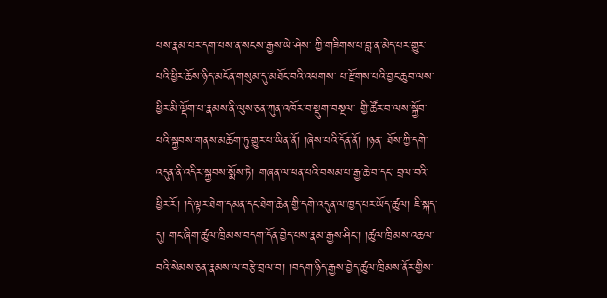པས་རྣམ་པར་དག་པས་ན་སངས་རྒྱས་ཡེ་ཤེས་ ཀྱི་གཟིགས་པ་བླ་ན་མེད་པར་གྱུར་པའི་ཕྱིར་ཆོས་ཉིད་མངོན་གསུམ་དུ་མཐོང་བའི་འཕགས་ པ་རྫོགས་པའི་བྱང་ཆུབ་ལས་ཕྱིར་མི་ལྡོག་པ་རྣམས་ནི་ལུས་ཅན་ཀུན་འཁོར་བ་སྡུག་བསྔལ་ གྱི་ཚོར་བ་ལས་སྐྱོབ་པའི་སྐྱབས་གནས་མཆོག་ཏུ་གྱུར་པ་ཡིན་ནོ། །ཞེས་པའི་དོན་ནོ། །ཉན་ ཐོས་ཀྱི་དགེ་འདུན་ནི་འདིར་སྐྱབས་སྨོས་ཏེ། གཞན་ལ་ཕན་པའི་བསམ་པ་རྒྱ་ཆེ་བ་དང་ བྲལ་བའི་ཕྱིར་རོ། །དེ་ལྟར་ཐེག་དམན་དང་ཐེག་ཆེན་གྱི་དགེ་འདུན་ལ་ཁྱད་པར་ཡོད་ཚུལ། ཇི་སྐད་དུ། གང་ཞིག་ཚུལ་ཁྲིམས་བདག་དོན་བྱེད་པས་རྣམ་རྒྱས་ཤིང་། །ཚུལ་ཁྲིམས་འཆལ་ བའི་སེམས་ཅན་རྣམས་ལ་བརྩེ་བྲལ་བ། །བདག་ཉིད་རྒྱས་བྱེད་ཚུལ་ཁྲིམས་ནོར་གྱིས་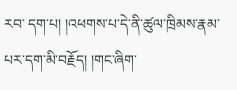རབ་ དག་པ། །འཕགས་པ་དེ་ནི་ཚུལ་ཁྲིམས་རྣམ་པར་དག་མི་བརྗོད། །གང་ཞིག་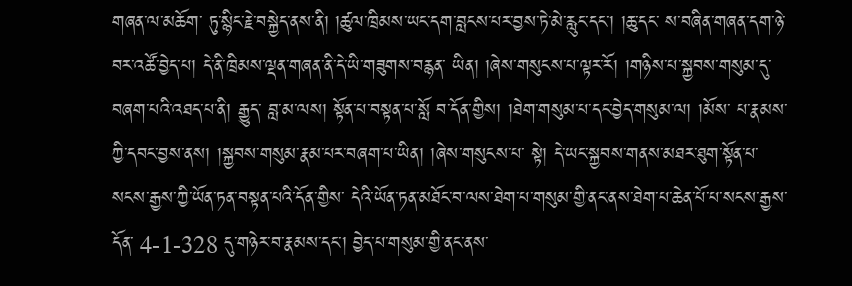གཞན་ལ་མཆོག་ ཏུ་སྙིང་རྗེ་བསྐྱེད་ནས་ནི། །ཚུལ་ཁྲིམས་ཡང་དག་བླངས་པར་བྱས་ཏེ་མེ་རླུང་དང་། །ཆུ་དང་ ས་བཞིན་གཞན་དག་ཉེ་བར་འཚོ་བྱེད་པ། དེ་ནི་ཁྲིམས་ལྡན་གཞན་ནི་དེ་ཡི་གཟུགས་བརྙན་ ཡིན། །ཞེས་གསུངས་པ་ལྟར་རོ། །གཉིས་པ་སྐྱབས་གསུམ་དུ་བཞག་པའི་འཐད་པ་ནི། རྒྱུད་ བླ་མ་ལས། སྟོན་པ་བསྟན་པ་སློ བ་དོན་གྱིས། །ཐེག་གསུམ་པ་དང་བྱེད་གསུམ་ལ། །མོས་ པ་རྣམས་ཀྱི་དབང་བྱས་ནས། །སྐྱབས་གསུམ་རྣམ་པར་བཞག་པ་ཡིན། །ཞེས་གསུངས་པ་ སྟེ། དེ་ཡང་སྐྱབས་གནས་མཐར་ཐུག་སྟོན་པ་སངས་རྒྱས་ཀྱི་ཡོན་ཏན་བསྟན་པའི་དོན་གྱིས་ དེའི་ཡོན་ཏན་མཐོང་བ་ལས་ཐེག་པ་གསུམ་གྱི་ནང་ནས་ཐེག་པ་ཆེན་པོ་པ་སངས་རྒྱས་དོན་ 4-1-328 དུ་གཉེར་བ་རྣམས་དང་། བྱེད་པ་གསུམ་གྱི་ནང་ནས་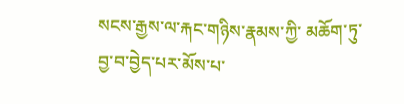སངས་རྒྱས་ལ་རྐང་གཉིས་རྣམས་ཀྱི་ མཆོག་ཏུ་བྱ་བ་བྱེད་པར་མོས་པ་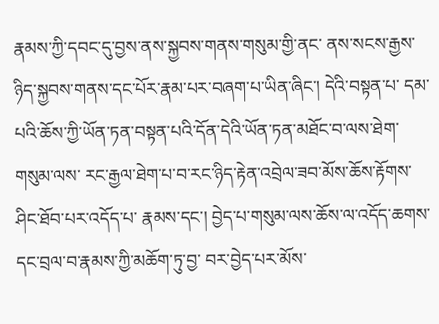རྣམས་ཀྱི་དབང་དུ་བྱས་ནས་སྐྱབས་གནས་གསུམ་གྱི་ནང་ ནས་སངས་རྒྱས་ཉིད་སྐྱབས་གནས་དང་པོར་རྣམ་པར་བཞག་པ་ཡིན་ཞིང་། དེའི་བསྟན་པ་ དམ་པའི་ཆོས་ཀྱི་ཡོན་ཏན་བསྟན་པའི་དོན་དེའི་ཡོན་ཏན་མཐོང་བ་ལས་ཐེག་གསུམ་ལས་ རང་རྒྱལ་ཐེག་པ་བ་རང་ཉིད་རྟེན་འབྲེལ་ཟབ་མོས་ཆོས་རྟོགས་ཤིང་ཐོབ་པར་འདོད་པ་ རྣམས་དང་། བྱེད་པ་གསུམ་ལས་ཆོས་ལ་འདོད་ཆགས་དང་བྲལ་བ་རྣམས་ཀྱི་མཆོག་ཏུ་བྱ་ བར་བྱེད་པར་མོས་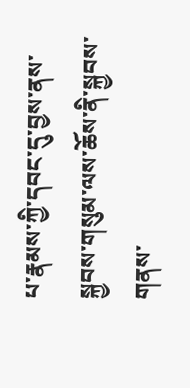པ་རྣམས་ཀྱི་དབང་དུ་བྱས་ནས་སྐྱབས་གསུམ་ལས་ཆོས་ནི་སྐྱབས་གནས་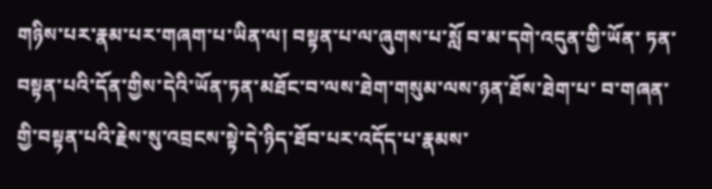གཉིས་པར་རྣམ་པར་གཞག་པ་ཡིན་ལ། བསྟན་པ་ལ་ཞུགས་པ་སློ བ་མ་དགེ་འདུན་གྱི་ཡོན་ ཏན་བསྟན་པའི་དོན་གྱིས་དེའི་ཡོན་ཏན་མཐོང་བ་ལས་ཐེག་གསུམ་ལས་ཉན་ཐོས་ཐེག་པ་ བ་གཞན་གྱི་བསྟན་པའི་རྗེས་སུ་འབྲངས་སྟེ་དེ་ཉིད་ཐོབ་པར་འདོད་པ་རྣམས་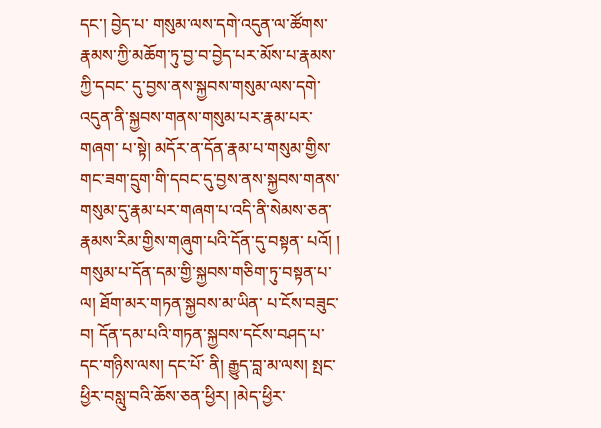དང་། བྱེད་པ་ གསུམ་ལས་དགེ་འདུན་ལ་ཚོགས་རྣམས་ཀྱི་མཆོག་ཏུ་བྱ་བ་བྱེད་པར་མོས་པ་རྣམས་ཀྱི་དབང་ དུ་བྱས་ནས་སྐྱབས་གསུམ་ལས་དགེ་འདུན་ནི་སྐྱབས་གནས་གསུམ་པར་རྣམ་པར་གཞག་ པ་སྟེ། མདོར་ན་དོན་རྣམ་པ་གསུམ་གྱིས་གང་ཟག་དྲུག་གི་དབང་དུ་བྱས་ནས་སྐྱབས་གནས་ གསུམ་དུ་རྣམ་པར་གཞག་པ་འདི་ནི་སེམས་ཅན་རྣམས་རིམ་གྱིས་གཞུག་པའི་དོན་དུ་བསྟན་ པའོ། ། གསུམ་པ་དོན་དམ་གྱི་སྐྱབས་གཅིག་ཏུ་བསྟན་པ་ལ། ཐོག་མར་གཏན་སྐྱབས་མ་ཡིན་ པ་ངོས་བཟུང་བ། དོན་དམ་པའི་གཏན་སྐྱབས་དངོས་བཤད་པ་དང་གཉིས་ལས། དང་པོ་ ནི། རྒྱུད་བླ་མ་ལས། སྤང་ཕྱིར་བསླུ་བའི་ཆོས་ཅན་ཕྱིར། །མེད་ཕྱིར་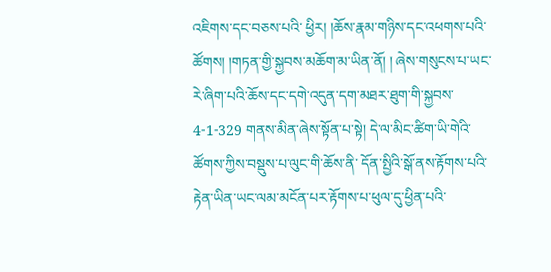འཇིགས་དང་བཅས་པའི་ ཕྱིར། །ཆོས་རྣམ་གཉིས་དང་འཕགས་པའི་ཚོགས། །གཏན་གྱི་སྐྱབས་མཆོག་མ་ཡིན་ནོ། ། ཞེས་གསུངས་པ་ཡང་རེ་ཞིག་པའི་ཆོས་དང་དགེ་འདུན་དག་མཐར་ཐུག་གི་སྐྱབས་ 4-1-329 གནས་མིན་ཞེས་སྟོན་པ་སྟེ། དེ་ལ་མིང་ཚིག་ཡི་གེའི་ཚོགས་ཀྱིས་བསྡུས་པ་ལུང་གི་ཆོས་ནི་ དོན་སྤྱིའི་སྒོ་ནས་རྟོགས་པའི་རྟེན་ཡིན་ཡང་ལམ་མངོན་པར་རྟོགས་པ་ཕུལ་དུ་ཕྱིན་པའི་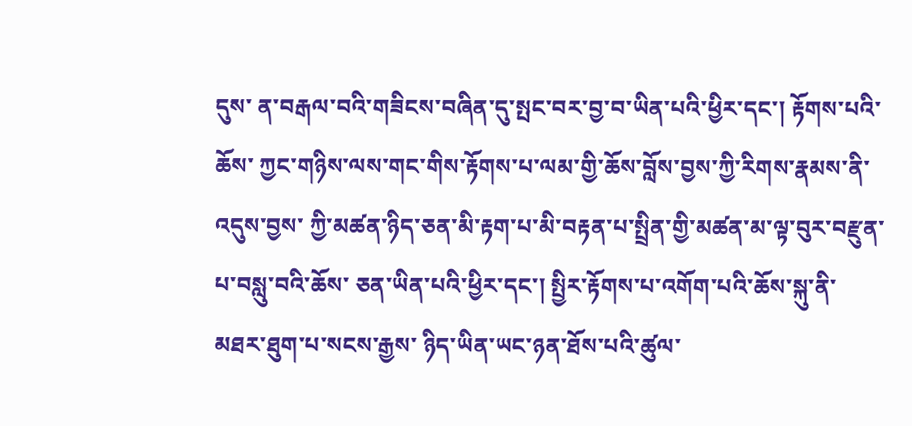དུས་ ན་བརྒལ་བའི་གཟིངས་བཞིན་དུ་སྤང་བར་བྱ་བ་ཡིན་པའི་ཕྱིར་དང་། རྟོགས་པའི་ཆོས་ ཀྱང་གཉིས་ལས་གང་གིས་རྟོགས་པ་ལམ་གྱི་ཆོས་བློས་བྱས་ཀྱི་རིགས་རྣམས་ནི་འདུས་བྱས་ ཀྱི་མཚན་ཉིད་ཅན་མི་རྟག་པ་མི་བརྟན་པ་སྤྲིན་གྱི་མཚན་མ་ལྟ་བུར་བརྫུན་པ་བསླུ་བའི་ཆོས་ ཅན་ཡིན་པའི་ཕྱིར་དང་། སྤྱིར་རྟོགས་པ་འགོག་པའི་ཆོས་སྐུ་ནི་མཐར་ཐུག་པ་སངས་རྒྱས་ ཉིད་ཡིན་ཡང་ཉན་ཐོས་པའི་ཚུལ་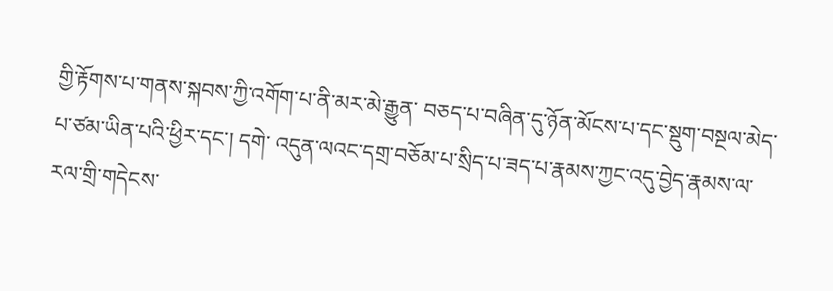གྱི་རྟོགས་པ་གནས་སྐབས་ཀྱི་འགོག་པ་ནི་མར་མེ་རྒྱུན་ བཅད་པ་བཞིན་དུ་ཉོན་མོངས་པ་དང་སྡུག་བསྔལ་མེད་པ་ཙམ་ཡིན་པའི་ཕྱིར་དང་། དགེ་ འདུན་ལའང་དགྲ་བཅོམ་པ་སྲིད་པ་ཟད་པ་རྣམས་ཀྱང་འདུ་བྱེད་རྣམས་ལ་རལ་གྲི་གདེངས་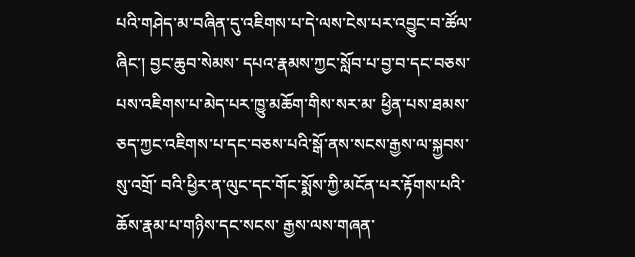པའི་གཤེད་མ་བཞིན་དུ་འཇིགས་པ་དེ་ལས་ངེས་པར་འབྱུང་བ་ཚོལ་ཞིང་། བྱང་ཆུབ་སེམས་ དཔའ་རྣམས་ཀྱང་སློབ་པ་བྱ་བ་དང་བཅས་པས་འཇིགས་པ་མེད་པར་ཁྱུ་མཆོག་གིས་སར་མ་ ཕྱིན་པས་ཐམས་ཅད་ཀྱང་འཇིགས་པ་དང་བཅས་པའི་སྒོ་ནས་སངས་རྒྱས་ལ་སྐྱབས་སུ་འགྲོ་ བའི་ཕྱིར་ན་ལུང་དང་གོང་སྨོས་ཀྱི་མངོན་པར་རྟོགས་པའི་ཆོས་རྣམ་པ་གཉིས་དང་སངས་ རྒྱས་ལས་གཞན་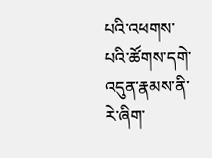པའི་འཕགས་པའི་ཚོགས་དགེ་འདུན་རྣམས་ནི་རེ་ཞིག་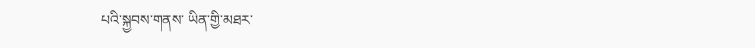པའི་སྐྱབས་གནས་ ཡིན་གྱི་མཐར་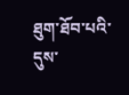ཐུག་ཐོབ་པའི་དུས་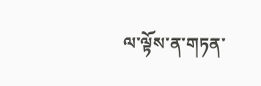ལ་ལྟོས་ན་གཏན་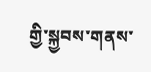གྱི་སྐྱབས་གནས་